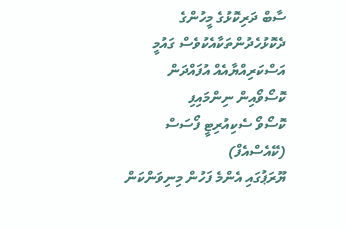ސާބް ދަރިކޮޅުގެ މީހުންގެ ދެކޮޅުހެދުންތަކާއެކުވެސް ގައުމީ އަސްކަރިއްޔާއެއް އުފައްދަން ކޮސޯވޯއިން ނިންމައިފި
ކޮސޯވޯ ސެކިއުރިޓީ ފޯސަސް (ކޭއެސްއެފް)
ޔޫރަޕުގައި އެންމެ ފަހުން މިނިވަންކަން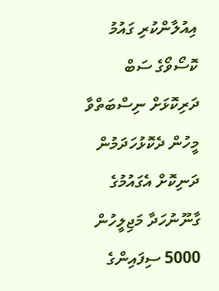އިއުލާންކުރި ގައުމު ކޮސޯވޯގެ ސަބް ދަރިކޮޅަށް ނިސްބަތްވާ މީހުން ދެކޮޅުހަދަމުން ދަނިކޮށް އެގައުމުގެ ގާނޫނުހަދާ މަޖިލީހުން 5000 ސިފައިންގެ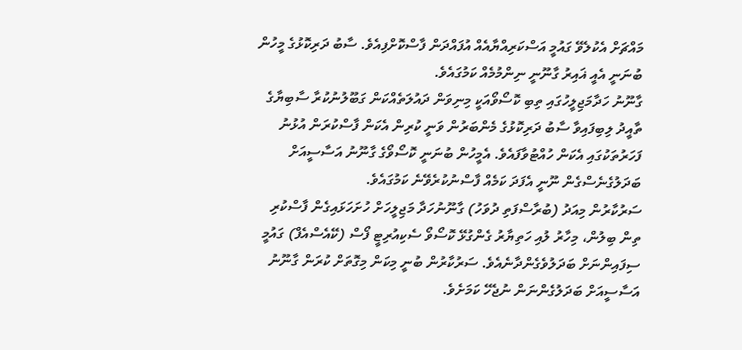މައްޗަށް އެކުލެވޭ ގައުމީ އަސްކަރިއްޔާއެއް އުފައްދަން ފާސްކޮށްފިއެވެ. ސާބު ދަރިކޮޅުގެ މީހުން ބުނަނީ އެއީ ޣައިރު ގާނޫނީ ނިންމުމެއް ކަމުގައެވެ.
ގާނޫނު ހަދާމަޖިލީހުގައި ތިބި ކޮސޯވޯއަކީ މިނިވަން ދައުލަތެއްކަން ގަބޫލުނުކުރާ ސާބިޔާގެ ތާއީދު ލިބިފައިވާ ސާބު ދަރިކޮޅުގެ މެންބަރުން ވަނީ ކުރިން އެކަން ފާސްކުރަން އުޅުނު ފަހަރުތަކުގައި އެކަން ހުއްޓުވާފައެވެ. އެމީހުން ބުނަނީ ކޮސޯވޯގެ ގާނޫނު އަސާސީއަށް ބަދަލުގެނެސްގެން ނޫނީ އެފަދަ ކަމެއް ފާސްނުކުރެވޭނެ ކަމުގައެވެ.
ސަރުކާރުން މިއަދު (ބުރާސްފަތި ދުވަހު) ގާނޫނުހަދާ މަޖިލީހަށް ހުށަހަޅައިގެން ފާސްކުރި ތިން ބިލުން، މިހާރު ލުއި ހަތިޔާރު ގެންގުޅޭ ކޮސޯވޯ ސެކިއުރިޓީ ފޯސް (ކޭއެސްއެފް) ގައުމީ ސިފައިންނަށް ބަދަލުވެގެންދާނެއެވެ. ސަރުކާރުން ބުނީ މިކަން މިގޮތަށް ކުރަން ގާނޫނު އަސާސީއަށް ބަދަލުގެންނަން ނުޖެހޭ ކަމަށެވެ.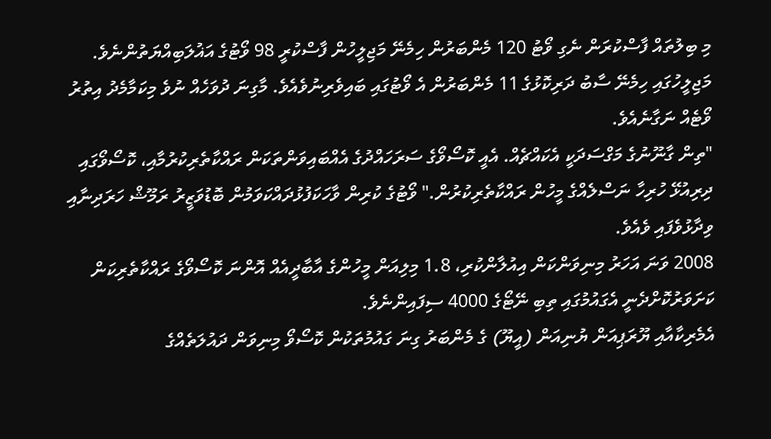މި ބިލުތައް ފާސްކުރަން ނެގި ވޯޓު 120 މެންބަރުން ހިމެނޭ މަޖިލީހުން ފާސްކުރީ 98 ވޯޓުގެ އަޣުލަބިއްޔަތުންނެވެ. މަޖިލީހުގައި ހިމެނޭ ސާބު ދަރިކޮޅުގެ 11 މެންބަރުން އެ ވޯޓުގައި ބައިވެރިނުވެއެވެ. މާގިނަ ދުވަހެއް ނުވެ މިކަމާމެދު އިތުރު ވޯޓެއް ނަގާނެއެވެ.
"ތިން ގާނޫނުގެ މަގްސަދަކީ އެކައްޗެއް. އެއީ ކޮސޯވޯގެ ސަރަހައްދުގެ އެއްބައިވަންތަކަން ރައްކާތެރިކުރުމާއި، ކޮސޯވޯގައި ދިރިއުޅޭ ހުރިހާ ނަސްލެއްގެ މީހުން ރައްކާތެރިކުރުން." ވޯޓުގެ ކުރިން ވާހަކަފުޅުދައްކަވަމުން ބޮޑުވަޒީރު ރަމޫޝް ހަރަދިނާއި ވިދާޅުވެފައި ވެއެވެ.
2008 ވަނަ އަހަރު މިނިވަންކަން އިއުލާންކުރި، 1.8 މިލިއަން މީހުންގެ އާބާދީއެއް އޮންނަ ކޮސޯވޯގެ ރައްކާތެރިކަން ކަށަވަރުކޮށްދެނީ އެގައުމުގައި ތިބި ނޭޓޯގެ 4000 ސިފައިންނެވެ.
އެމެރިކާއާއި ޔޫރަޕިއަން ޔުނިއަން (އީޔޫ) ގެ މެންބަރު ގިނަ ގައުމުތަކުން ކޮސޯވޯ މިނިވަން ދައުލަތެއްގެ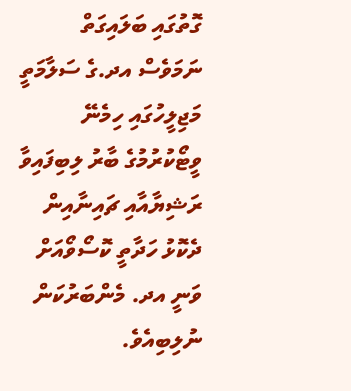ގޮތުގައި ބަލައިގަތް ނަމަވެސް އދ.ގެ ސަލާމަތީ މަޖިލީހުގައި ހިމެނޭ ވީޓޯކުރުމުގެ ބާރު ލިބިފައިވާ ރަޝިޔާއާއި ޗައިނާއިން ދެކޮޅު ހަދާތީ ކޮސޯވޯއަށް ވަނީ އދ. މެންބަރުކަން ނުލިބިއެވެ.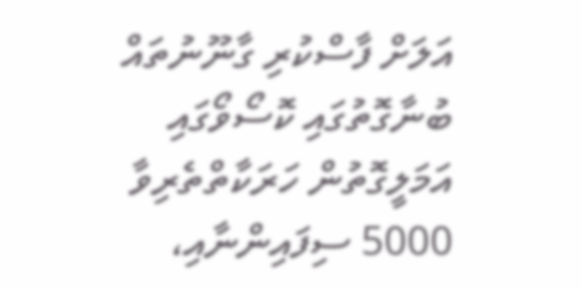އަލަށް ފާސްކުރި ގާނޫނުތައް ބުނާގޮތުގައި ކޮސޯވޯގައި އަމަލީގޮތުން ހަރަކާތްތެރިވާ 5000 ސިފައިންނާއި،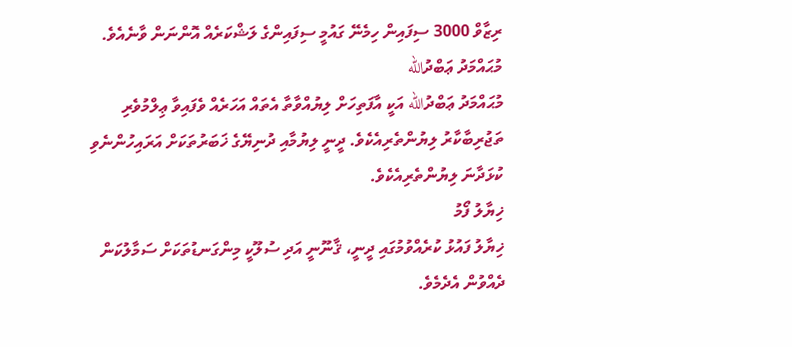ރިޒާވް 3000 ސިފައިން ހިމެނޭ ގައުމީ ސިފައިންގެ ލަޝްކަރެއް އޮންނަން ވާނެއެވެ.
މުޙައްމަދު ޢަބްދުالله
މުޙައްމަދު ޢަބްދުالله އަކީ އާފަތިހަށް ލިޔުއްވާތާ އެތައް އަހަރެއް ވެފައިވާ ޢިލްމުވެރި ތަޖުރިބާކާރު ލިޔުންތެރިއެކެވެ. ދީނީ ލިޔުމާއި ދުނިޔޭގެ ޚަބަރުތަކަށް އަރައިހުންނެވި ކުޅަދާނަ ލިޔުންތެރިއެކެވެ.
ޚިޔާލު ފޯމު
ޚިޔާލު ފައުޅު ކުރެއްވުމުގައި ދީނީ، ޤާނޫނީ އަދި ސުލޫކީ މިންގަނޑުތަކަށް ސަމާލުކަން ދެއްވުން އެދެމެވެ.